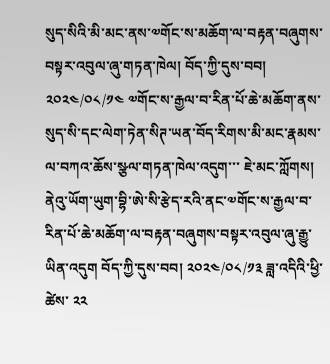སུད་སིའི་མི་མང་ནས་༧གོང་ས་མཆོག་ལ་བརྟན་བཞུགས་བསྟར་འབུལ་ཞུ་གཏན་ཁེལ། བོད་ཀྱི་དུས་བབ། ༢༠༢༤/༠༨/༡༤ ༧གོང་ས་རྒྱལ་བ་རིན་པོ་ཆེ་མཆོག་ནས་སུད་སི་དང་ལེག་ཏེན་སིཊ་ཡན་བོད་རིགས་མི་མང་རྣམས་ལ་བཀའ་ཆོས་སྩལ་གཏན་ཁེལ་འདུག་་་ ཇེ་མང་ཀློགས།
ནེའུ་ཡོག་ཡུག་བྷི་ཨེ་སི་རྩེད་རའི་ནང་༧གོང་ས་རྒྱལ་བ་རིན་པོ་ཆེ་མཆོག་ལ་བརྟན་བཞུགས་བསྟར་འབུལ་ཞུ་རྒྱུ་ཡིན་འདུག བོད་ཀྱི་དུས་བབ། ༢༠༢༤/༠༨/༡༣ ཟླ་འདིའི་ཕྱི་ཚེས་ ༢༢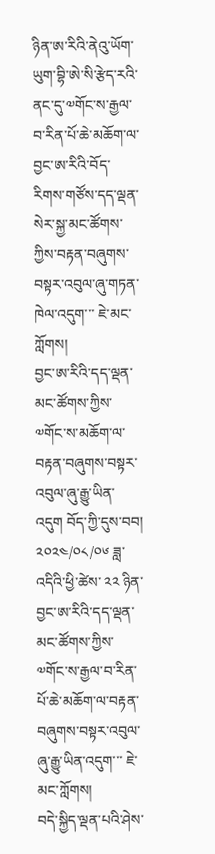ཉིན་ཨ་རིའི་ནེའུ་ཡོག་ཡུག་བྷི་ཨེ་སི་རྩེད་རའི་ནང་དུ་༧གོང་ས་རྒྱལ་བ་རིན་པོ་ཆེ་མཆོག་ལ་བྱང་ཨ་རིའི་བོད་རིགས་གཙོས་དད་ལྡན་སེར་སྐྱ་མང་ཚོགས་ཀྱིས་བརྟན་བཞུགས་བསྟར་འབུལ་ཞུ་གཏན་ཁེལ་འདུག་་་ ཇེ་མང་ཀློགས།
བྱང་ཨ་རིའི་དད་ལྡན་མང་ཚོགས་ཀྱིས་༧གོང་ས་མཆོག་ལ་བརྟན་བཞུགས་བསྟར་འབུལ་ཞུ་རྒྱུ་ཡིན་འདུག བོད་ཀྱི་དུས་བབ། ༢༠༢༤/༠༨/༠༦ ཟླ་འདིའི་ཕྱི་ཚེས་ ༢༢ ཉིན་བྱང་ཨ་རིའི་དད་ལྡན་མང་ཚོགས་ཀྱིས་༧གོང་ས་རྒྱལ་བ་རིན་པོ་ཆེ་མཆོག་ལ་བརྟན་བཞུགས་བསྟར་འབུལ་ཞུ་རྒྱུ་ཡིན་འདུག་་་ ཇེ་མང་ཀློགས།
བདེ་སྐྱིད་ལྡན་པའི་ཤེས་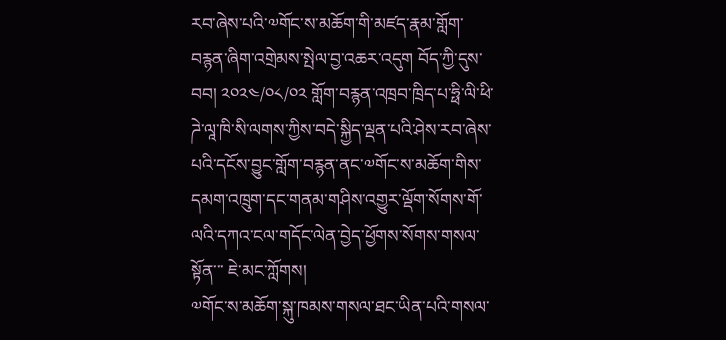རབ་ཞེས་པའི་༧གོང་ས་མཆོག་གི་མཛད་རྣམ་གློག་བརྙན་ཞིག་འགྲེམས་སྤེལ་བྱ་འཆར་འདུག བོད་ཀྱི་དུས་བབ། ༢༠༢༤/༠༨/༠༢ གློག་བརྙན་འཁྲབ་ཁྲིད་པ་ཧྥི་ལི་ཕི་ཌེ་ལཱ་ཁི་སི་ལགས་ཀྱིས་བདེ་སྐྱིད་ལྡན་པའི་ཤེས་རབ་ཞེས་པའི་དངོས་བྱུང་གློག་བརྙན་ནང་༧གོང་ས་མཆོག་གིས་དམག་འཁྲུག་དང་གནམ་གཤིས་འགྱུར་ལྡོག་སོགས་གོ་ལའི་དཀའ་ངལ་གདོང་ལེན་བྱེད་ཕྱོགས་སོགས་གསལ་སྟོན་་་ ཇེ་མང་ཀློགས།
༧གོང་ས་མཆོག་སྐུ་ཁམས་གསལ་ཐང་ཡིན་པའི་གསལ་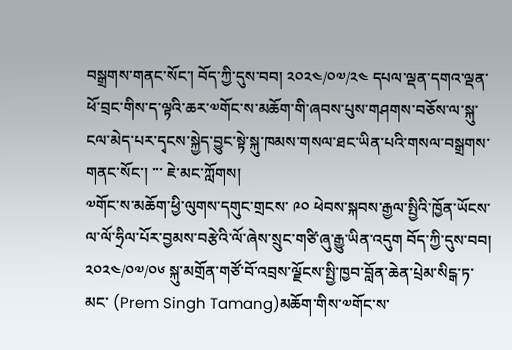བསྒྲགས་གནང་སོང་། བོད་ཀྱི་དུས་བབ། ༢༠༢༤/༠༧/༢༤ དཔལ་ལྡན་དགའ་ལྡན་ཕོ་བྲང་གིས་ད་ལྟའི་ཆར་༧གོང་ས་མཆོག་གི་ཞབས་པུས་གཤགས་བཅོས་ལ་སྐུ་ངལ་མེད་པར་དྭངས་སྐྱེད་བྱུང་སྟེ་སྐུ་ཁམས་གསལ་ཐང་ཡིན་པའི་གསལ་བསྒྲགས་གནང་སོང་། ་་་ ཇེ་མང་ཀློགས།
༧གོང་ས་མཆོག་ཕྱི་ལུགས་དགུང་གྲངས་ ༩༠ ཕེབས་སྐབས་རྒྱལ་སྤྱིའི་ཁྱོན་ཡོངས་ལ་ལོ་ཧྲིལ་པོར་བྱམས་བརྩེའི་ལོ་ཞེས་སྲུང་གཙི་ཞུ་རྒྱུ་ཡིན་འདུག བོད་ཀྱི་དུས་བབ། ༢༠༢༤/༠༧/༠༦ སྐུ་མགྲོན་གཙོ་བོ་འབྲས་ལྗོངས་སྤྱི་ཁྱབ་བློན་ཆེན་པྲེམ་སིངྒ་ཏ་མང་ (Prem Singh Tamang)མཆོག་གིས་༧གོང་ས་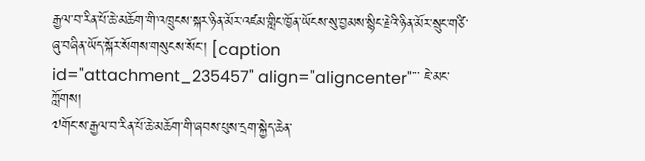རྒྱལ་བ་རིན་པོ་ཆེ་མཆོག་གི་འཁྲུངས་སྐར་ཉིན་མོར་འཛམ་གླིང་ཁྱོན་ཡོངས་སུ་བྱམས་སྙིང་རྗེའི་ཉིན་མོར་སྲུང་གཙི་ཞུ་བཞིན་ཡོད་སྐོར་སོགས་གསུངས་སོང་། [caption id="attachment_235457" align="aligncenter"་་་ ཇེ་མང་ཀློགས།
༧གོང་ས་རྒྱལ་བ་རིན་པོ་ཆེ་མཆོག་གི་ཞབས་པུས་དྲག་སྐྱེད་ཆེན་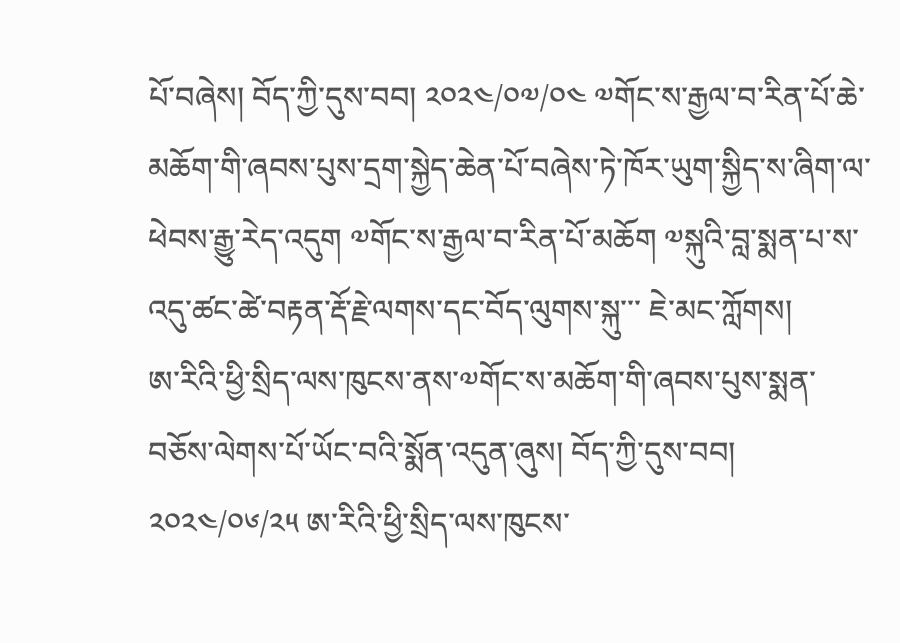པོ་བཞེས། བོད་ཀྱི་དུས་བབ། ༢༠༢༤/༠༧/༠༤ ༧གོང་ས་རྒྱལ་བ་རིན་པོ་ཆེ་མཆོག་གི་ཞབས་པུས་དྲག་སྐྱེད་ཆེན་པོ་བཞེས་ཏེ་ཁོར་ཡུག་སྐྱིད་ས་ཞིག་ལ་ཕེབས་རྒྱུ་རེད་འདུག ༧གོང་ས་རྒྱལ་བ་རིན་པོ་མཆོག ༧སྐུའི་བླ་སྨན་པ་ས་འདུ་ཚང་ཚེ་བརྟན་རྡོ་རྗེ་ལགས་དང་བོད་ལུགས་སྐུ་་་ ཇེ་མང་ཀློགས།
ཨ་རིའི་ཕྱི་སྲིད་ལས་ཁུངས་ནས་༧གོང་ས་མཆོག་གི་ཞབས་པུས་སྨན་བཅོས་ལེགས་པོ་ཡོང་བའི་སྨོན་འདུན་ཞུས། བོད་ཀྱི་དུས་བབ། ༢༠༢༤/༠༦/༢༥ ཨ་རིའི་ཕྱི་སྲིད་ལས་ཁུངས་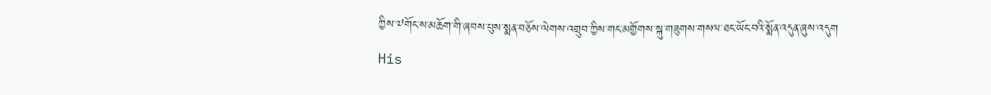ཀྱིས་༧གོང་ས་མཆོག་གི་ཞབས་པུས་སྨན་བཅོས་ལེགས་འགྲུབ་ཀྱིས་གང་མགྱོགས་སྐུ་གཟུགས་གསལ་ཐང་ཡོང་བའི་སྨོན་འདུན་ཞུས་འདུག His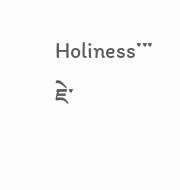Holiness་་་ ཇེ་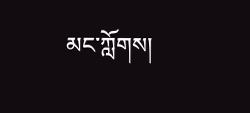མང་ཀློགས།